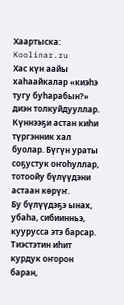Хаартыска: Koolinar.ru
Хас күн аайы хаһаайкалар «киэһэ тугу буһарабын?» диэн толкуйдууллар. Күннээҕи астан киһи түргэнник хал буолар. Бүгүн ураты соҕустук оҥоһуллар, тотоойу бүлүүдэни астаан көрүҥ.
Бу бүлүүдэҕэ ынах, убаһа, сибиинньэ, куурусса этэ барсар. Тиэстэтин иһит курдук оҥорон баран,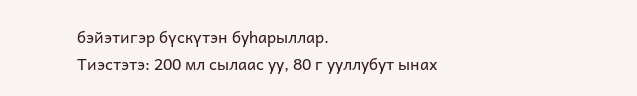бэйэтигэр бүскүтэн буһарыллар.
Тиэстэтэ: 200 мл сылаас уу, 80 г ууллубут ынах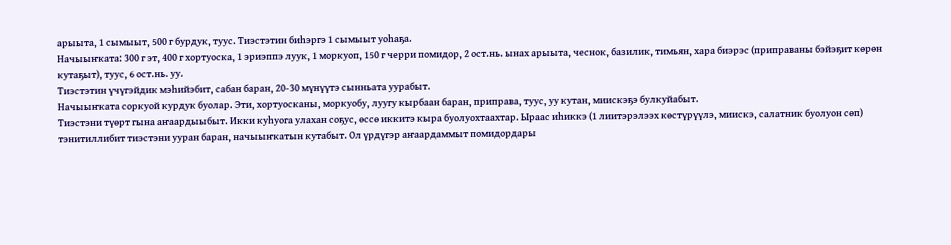арыыта, 1 сымыыт, 500 г бурдук, туус. Тиэстэтин биһэргэ 1 сымыыт уоһаҕа.
Начыыҥката: 300 г эт, 400 г хортуоска, 1 эриэппэ луук, 1 моркуоп, 150 г черри помидор, 2 ост.нь. ынах арыыта, чеснок, базилик, тимьян, хара биэрэс (приправаны бэйэҕит көрөн кутаҕыт), туус, 6 ост.нь. уу.
Тиэстэтин үчүгэйдик мэһийэбит, сабан баран, 20-30 мүнүүтэ сынньата уурабыт.
Начыыҥката соркуой курдук буолар. Эти, хортуосканы, моркуобу, луугу кырбаан баран, приправа, туус, уу кутан, миискэҕэ булкуйабыт.
Тиэстэни түөрт гына аҥаардыыбыт. Икки куһуога улахан соҕус, өссө иккитэ кыра буолуохтаахтар. Ыраас иһиккэ (1 лиитэрэлээх көстүрүүлэ, миискэ, салатник буолуон сөп) тэнитиллибит тиэстэни ууран баран, начыыҥкатын кутабыт. Ол үрдүгэр аҥаардаммыт помидордары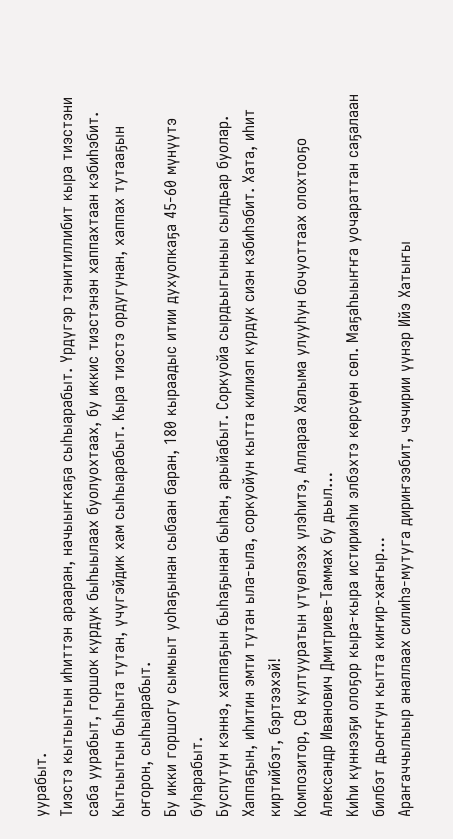уурабыт.
Тиэстэ кытыытын иһиттэн арааран, начыыҥкаҕа сыһыарабыт. Үрдүгэр тэнитиллибит кыра тиэстэни саба уурабыт, горшок курдук быһыылаах буолуохтаах, бу иккис тиэстэнэн хаппахтаан кэбиһэбит. Кытыытын быһыта тутан, үчүгэйдик хам сыһыарабыт. Кыра тиэстэ ордугунан, хаппах тутааҕын оҥорон, сыһыарабыт.
Бу икки горшогу сымыыт уоһаҕынан сыбаан баран, 180 кыраадыс итии духуопкаҕа 45-60 мүнүүтэ буһарабыт.
Буспутун кэннэ, хаппаҕын быһаҕынан быһан, арыйабыт. Соркуойа сырдьыгыныы сылдьар буолар. Хаппаҕын, иһитин эмти тутан ыла-ыла, соркуойун кытта килиэп курдук сиэн кэбиһэбит. Хата, иһит киртийбэт, бэртээхэй!
Композитор, СӨ култууратын үтүөлээх үлэһитэ, Аллараа Халыма улууһун бочуоттаах олохтооҕо Александр Иванович Дмитриев-Таммах бу дьыл…
Киһи күннээҕи олоҕор кыра-кыра истириэһи элбэхтэ көрсүөн сөп. Маҕаһыыҥҥа уочараттан саҕалаан билбэт дьоҥҥун кытта киҥир-хаҥыр…
Араҥаччылыыр аналлаах силиһэ-мутуга дириҥээбит, чэчирии үүнэр Ийэ Хатыҥы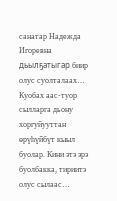санатар Надежда Игоревна дьылҕатыгар биир олус суолталаах…
Куобах аас-туор сылларга дьону хоргуйууттан өрүһүйбүт кыыл буолар. Кини этэ эрэ буолбакка, тириитэ олус сылаас…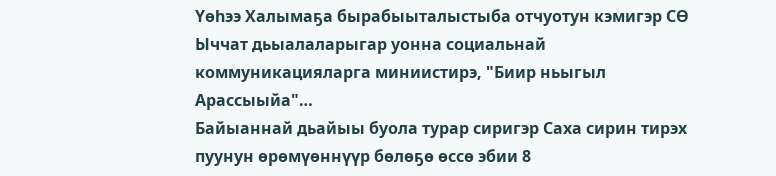Үөһээ Халымаҕа бырабыыталыстыба отчуотун кэмигэр СӨ Ыччат дьыалаларыгар уонна социальнай коммуникацияларга миниистирэ, "Биир ньыгыл Арассыыйа"…
Байыаннай дьайыы буола турар сиригэр Саха сирин тирэх пуунун өрөмүөннүүр бөлөҕө өссө эбии 8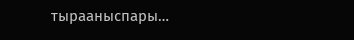тырааныспары…